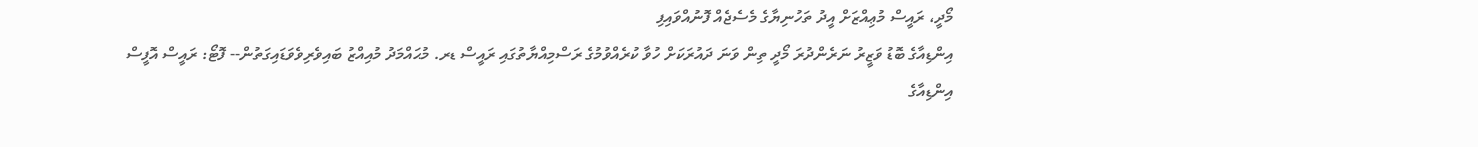މޯދީ، ރައީސް މުޢިއްޒަށް އީދު ތަހުނިޔާގެ މެސެޖެއް ފޮނުއްވައިފި
އިންޑިއާގެ ބޮޑު ވަޒީރު ނަރެންދުރަ މޯދީ ތިން ވަނަ ދައުރަކަށް ހުވާ ކުރެއްވުމުގެ ރަސްމިއްޔާތުގައި ރައީސް ޑރ. މުޙައްމަދު މުއިއްޒު ބައިވެރިވެވަޑައިގަތުން-- ފޮޓޯ: ރައީސް އޮފީސް
އިންޑިއާގެ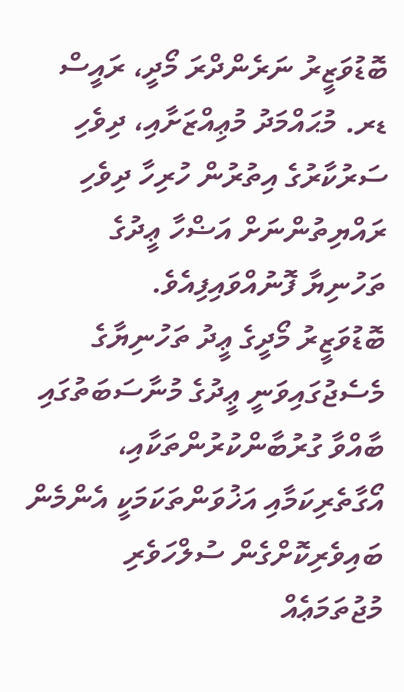ބޮޑުވަޒީރު ނަރެންދްރަ މޯދީ، ރައީސް ޑރ. މުޙައްމަދު މުޢިއްޒަށާއި، ދިވެހި ސަރުކާރުގެ އިތުރުން ހުރިހާ ދިވެހި ރައްޔިތުންނަށް އަޟްހާ ޢީދުގެ ތަހުނިޔާ ފޮނުއްވައިފިއެވެ.
ބޮޑުވަޒީރު މޯދީގެ ޢީދު ތަހުނިޔާގެ މެސެޖުގައިވަނީ ޢީދުގެ މުނާސަބަތުގައި ބާއްވާ ގުރުބާންކުރުންތަކާއި، އޯގާތެރިކަމާއި އަޚުވަންތަކަމަކީ އެންމެން ބައިވެރިކޮށްގެން ސުލްހަވެރި މުޖުތަމަޢެއް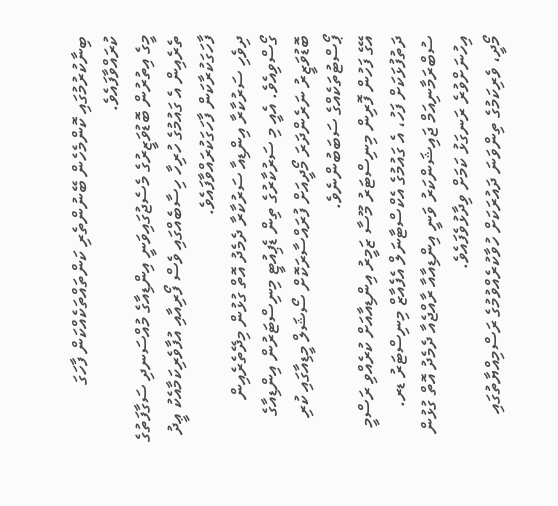ބިނާކުރުމުގައި ކޮންމެހެން ބޭނުންތެރި ކަންތައްތަކެއްކަން ފާހަގަ ކުރައްވާފައެވެ.
މީގެ އިތުރުން ބޮޑުވަޒީރުގެ މެސެޖުގައިވަނީ އިންޑިއާގެ މުއްސަނދި ސަގާފަތުގެ ތެރެއިން އެ ގައުމުގެ ހުރިހާ ހިސާބެއްގައި ވެސް ފޯރިއާއި އުފާވެރިކަމާއެކު ޢީދު ފާހަގަކުރާކަން ފާހަގަކުރައްވާފައެވެ.
ދިވެހި ސަރުކާރާ އިންޑިއާ ސަރުކާރާ ދެމެދު އޮތް ގުޅުން މިދޭތެރެއިން ގޯސްވިއެވެ. އެއީ މި ސަރުކާރުގެ ތިން ޑެޕިއުޓީ މިނިސްޓަރުން އިންޑިއާގެ ބޮޑުވަޒީރު ނަރެންދަރަ މޯދީއަށް ފުރައްސާރަކޮށް ސޯޝަލް މީޑިއާގައި ކުރި ޕޯސްޓުތަކެއްގެ ސަބަބުންނެވެ.
އޭގެ ފަހުން ފޮރިން މިނިސްޓަރު މޫސާ ޒަމީރު އިންޑިއާއަށް ކުރެއްވި ރަސްމީ ދަތުފުޅަކަށް ފަހު، އެ ގައުމުގެ އެކްސްޓާނަލް އެފެއާޒް މިނިސްޓަރު ޑރ. ސުބްރަމާނިއަމް ޖައިޝަންކަރު ވަނީ އިންޑިއާއާ ރާއްޖެއާ ދެމެދު އޮތް ގުޅުން އިހުނަށްވުރެ ރަނގަޅު ކަމަށް ވިދާޅުވެފައެވެ.
މޯދީ، ވެރިކަމުގެ ތިންވަނަ ދައުރަކަށް ހުވާކުރެއްވުމުގެ ރަސްމިއްޔާތުގައި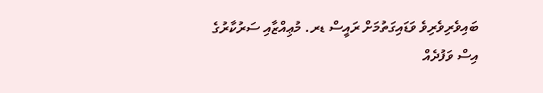ބައިވެރިވެރިވެ ވަޑައިގަތުމަށް ރައީސް ޑރ. މުޢިއްޒާއި ސަރުކާރުގެ އިސް ވަފުދެއް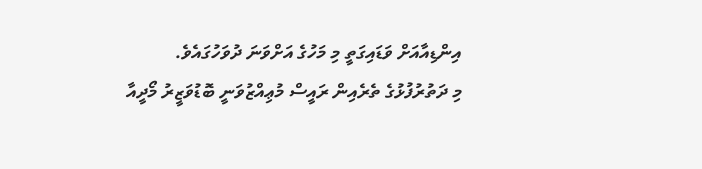އިންޑިއާއަށް ވަޑައިގަތީ މި މަހުގެ އަށްވަނަ ދުވަހުގައެވެ.
މި ދަތުރުފުޅުގެ ތެރެއިން ރައީސް މުޢިއްޒުވަނީ ބޮޑުވަޒީރު މޯދީއާ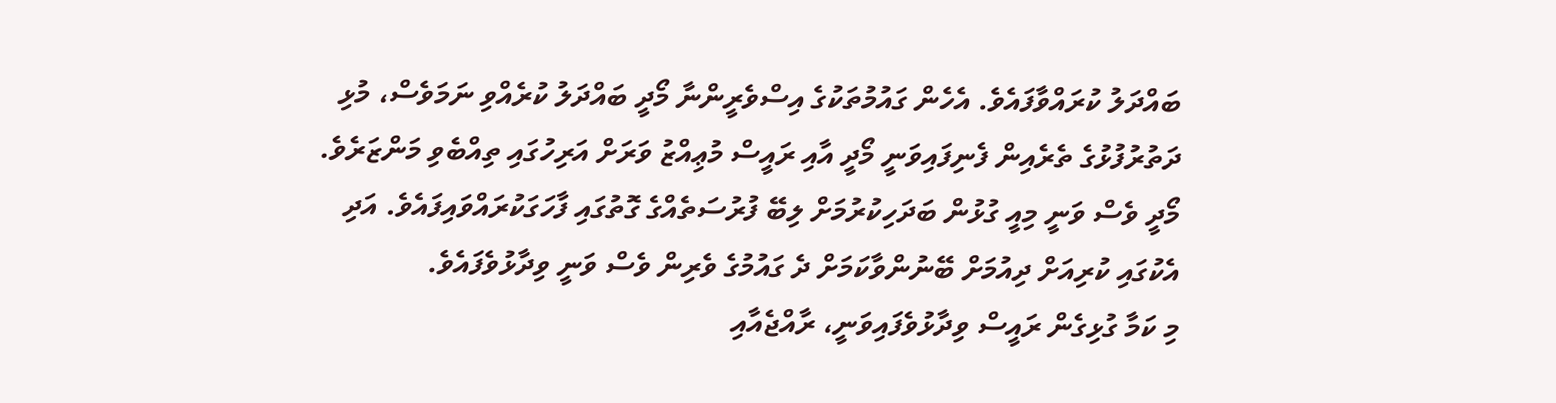ބައްދަލު ކުރައްވާފައެވެ. އެހެން ގައުމުތަކުގެ އިސްވެރީންނާ މޯދީ ބައްދަލު ކުރެއްވި ނަމަވެސް، މުޅި ދަތުރުފުޅުގެ ތެރެއިން ފެނިފައިވަނީ މޯދީ އާއި ރައީސް މުޢިއްޒު ވަރަށް އަރިހުގައި ތިއްބެވި މަންޒަރެވެ.
މޯދީ ވެސް ވަނީ މިއީ ގުޅުން ބަދަހިކުރުމަށް ލިބޭ ފުރުސަތެއްގެ ގޮތުގައި ފާހަގަކުރައްވައިފައެވެ. އަދި އެކުގައި ކުރިއަށް ދިއުމަށް ބޭނުންވާކަމަށް ދެ ގައުމުގެ ވެރިން ވެސް ވަނީ ވިދާޅުވެފައެވެ.
މި ކަމާ ގުޅިގެން ރައީސް ވިދާޅުވެފައިވަނީ، ރާއްޖެއާއި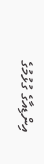އިންޑިއާގެ ގުޅުމުގެ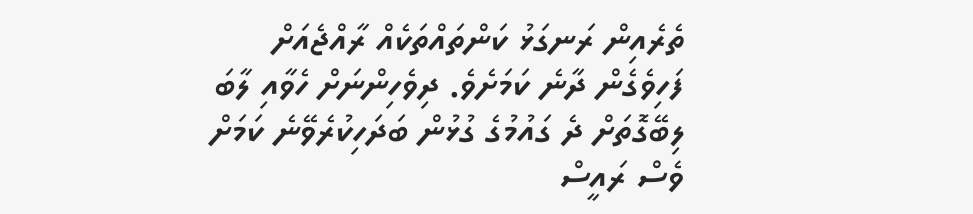ތެރެއިން ރަނގަޅު ކަންތައްތަކެއް ރާއްޖެއަށް ފަހިވެގެން ދާނެ ކަމަށެވެ. ދިވެހިންނަށް ހެވާއި ލާބަ ލިބޭގޮތަށް ދެ ގައުމުގެ ގުޅުން ބަދަހިކުރެވޭނެ ކަމަށް ވެސް ރައީސް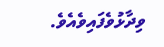ވިދާޅުވެފައިވެއެވެ.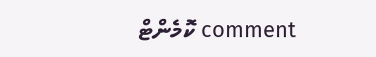comment ކޮމެންޓް